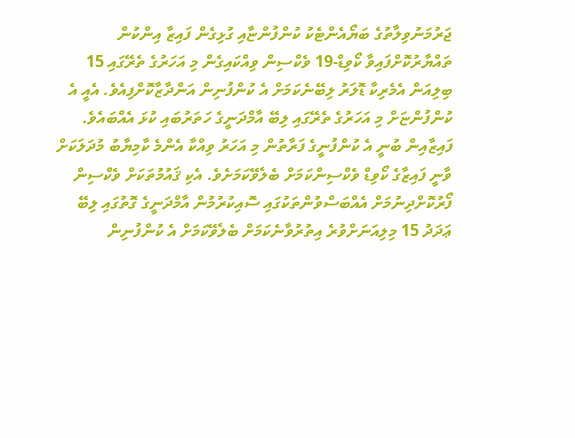ޖަރުމަނުވިލާތުގެ ބަޔޯއެންޓެކު ކުންފުންޏާއި ގުޅިގެން ފައިޒާ އިންކުން ތައްޔާރުކޮށްފައިވާ ކޯވިޑް-19 ވެކްސިން ވިއްކައިގެން މި އަހަރުގެ ތެރޭގައި 15 ބިލިއަން އެމެރިކާ ޑޮލަރު ލިބޭނެކަމަށް އެ ކުންފުނިން އަންދާޒާކޮށްފިއެވެ. އެއީ އެ ކުންފުންޏަށް މި އަހަރުގެ ތެރޭގައި ލިބޭ އާމްދަނީގެ ހަތަރުބައި ކުޅަ އެއްބައެވެ.
ފައިޒާއިން ބުނީ އެ ކުންފުނީގެ ފަރާތުން މި އަހަރު ވިއްކާ އެންމެ ކާމިޔާބު މުދަލަކަށް ވާނީ ފައިޒާގެ ކޯވިޑް ވެކްސިންކަމަށް ބެލެވޭކަމަށެވެ. އެކި ޤައުމުތަކަށް ވެކްސިން ފޯރުކޮށްދިނުމަށް އެއްބަސްވުންތަކުގައި ސޮއިކުރުމުން އާމްދަނީގެ ގޮތުގައި ލިބޭ ޢަދަދު 15 މިލިއަނަށްވުރެ އިތުރުވާނެކަމަށް ބެލެވޭކަމަށް އެ ކުންފުނިން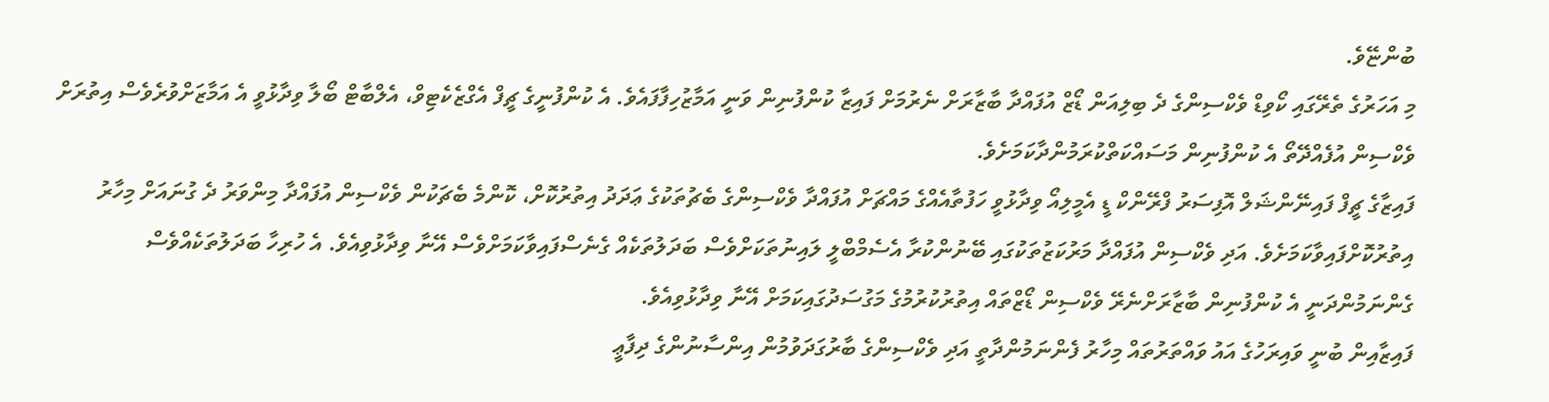ބުންޏޭވެ.
މި އަހަރުގެ ތެރޭގައި ކޯވިޑް ވެކްސިންގެ ދެ ބިލިއަން ޑޯޒް އުފައްދާ ބާޒާރަށް ނެރުމަށް ފައިޒާ ކުންފުނިން ވަނީ އަމާޒުހިފާފައެވެ. އެ ކުންފުނީގެ ޗީފް އެގްޒެކެޓިވް، އެލްބާޓް ބޯލާ ވިދާޅުވީ އެ އަމާޒަށްވުރެވެސް އިތުރަށް ވެކްސިން އުފެއްދޭތޯ އެ ކުންފުނިން މަސައްކަތްކުރަމުންދާކަމަށެވެ.
ފައިޒާގެ ޗީފް ފައިނޭންޝަލް އޮފިސަރު ފްރޭންކް ޑީ އެމީލިއޯ ވިދާޅުވީ ހަފުތާއެއްގެ މައްޗަށް އުފައްދާ ވެކްސިންގެ ބެޗުތަކުގެ ޢަދަދު އިތުރުކޮށް، ކޮންމެ ބެޗަކުން ވެކްސިން އުފައްދާ މިންވަރު ދެ ގުނައަށް މިހާރު އިތުރުކޮށްފައިވާކަމަށެވެ. އަދި ވެކްސިން އުފައްދާ މަރުކަޒުތަކުގައި ބޭނުންކުރާ އެސެމްބްލީ ލައިނުތަކަށްވެސް ބަދަލުތަކެއް ގެނެސްފައިވާކަމަށްވެސް އޭނާ ވިދާޅުވިއެވެ. އެ ހުރިހާ ބަދަލުތަކެއްވެސް ގެންނަމުންދަނީ އެ ކުންފުނިން ބާޒާރަށްނެރޭ ވެކްސިން ޑޯޒްތައް އިތުރުކުރުމުގެ މަގުސަދުގައިކަމަށް އޭނާ ވިދާޅުވިއެވެ.
ފައިޒާއިން ބުނީ ވައިރަހުގެ އައު ވައްތަރުތައް މިހާރު ފެންނަމުންދާތީ އަދި ވެކްސިންގެ ބާރުގަދަވުމުން އިންސާނުންގެ ދިފާޢީ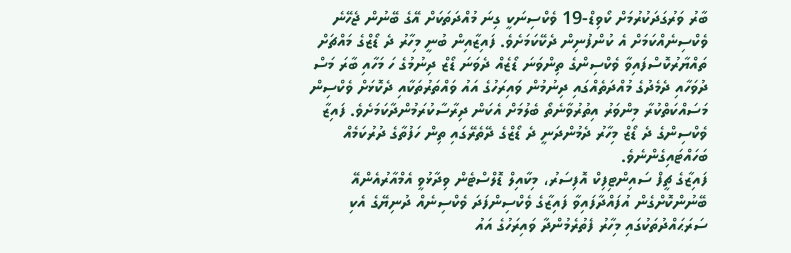ބާރު ވަރުގަދަކުރުމަށް ކޯވިޑް-19 ވެކްސިނަކީ ގިނަ މުއްދަތަކަށް އޭގެ ބޭނުން ޖެހޭނެ ވެކްސިނެއްކަމަށް އެ ކުންފުނިން ދެކޭކަމަށެވެ. ފައިޒާއިން ބުނީ މިހާރު ދެ ޑޯޒްގެ މައްޗަށް ތައްޔާރުކޮސްފައިވާ ވެކްސިންގެ ތިންވަނަ ޑޯޒެއް ދެވަނަ ޑޯޒް ދިނުމުގެ ހަ މަހާއި ބާރަ މަސް ދުވަހާއި ދެމެދުގެ މުއްދަތެއްގައި ދިނުމުން ވައިރަހުގެ އައު ވައްތަރުތަކާއި ދެކޮޅަށް ވެކްސިން މަސައްކަތްކުރާ މިންވަރު އިތުރުވާނެތޯ ބެލުމަށް އެކަން ދިރާސާކުރަމުންދާކަމަށެވެ. ފައިޒާ ވެކްސިންގެ ދެ ޑޯޒް މިހާރު ދެމުންދަނީ ދެ ޑޯޒްގެ ދޭތެރޭގައި ތިން ހަފުތާގެ ދުރުކަމެއް ބަހައްޓައިގެންނެވެ.
ފައިޒާގެ ޗީފް ސައިންޓިފިކް އޮފިސަރު، މިކާއިލް ޑޮލްސްޓެން ވިދާޅުވީ އެމްއާރުއެންއޭ ބޭނުންކޮށްގެން އުފައްދާފައިވާ ފައިޒާގެ ވެކްސިންފަދަ ވެކްސިނެއް ދުނިޔޭގެ އެކި ސަރަޙައްދުތަކުގައި މިހާރު ފެތުރެމުންދާ ވައިރަހުގެ އައު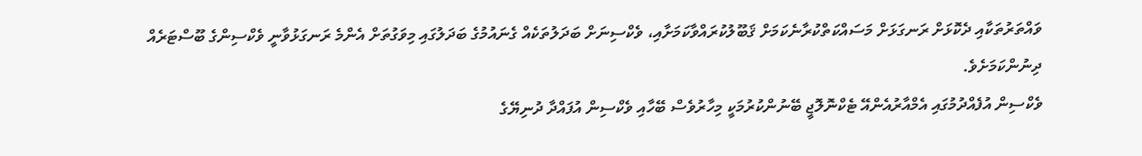ވައްތަރުތަކާއި ދެކޮޅަށް ރަނގަޅަށް މަސައްކަތްކުރާނެކަމަށް ޤަބޫލުކުރައްވާކަމަށާއި، ވެކްސިނަށް ބަދަލުތަކެއް ގެނައުމުގެ ބަދަލުގައި މިވަގުތަށް އެންމެ ރަނގަޅުވާނީ ވެކްސިންގެ ބޫސްޓަރެއް ދިނުންކަމަށެވެ.
ވެކްސިން އުފެއްދުމުގައި އެމްއާރުއެންއޭ ޓެކްނޮލޮޖީ ބޭނުންކުރުމަކީ މިހާރުވެސް ބޭހާއި ވެކްސިން އުފައްދާ ދުނިޔޭގެ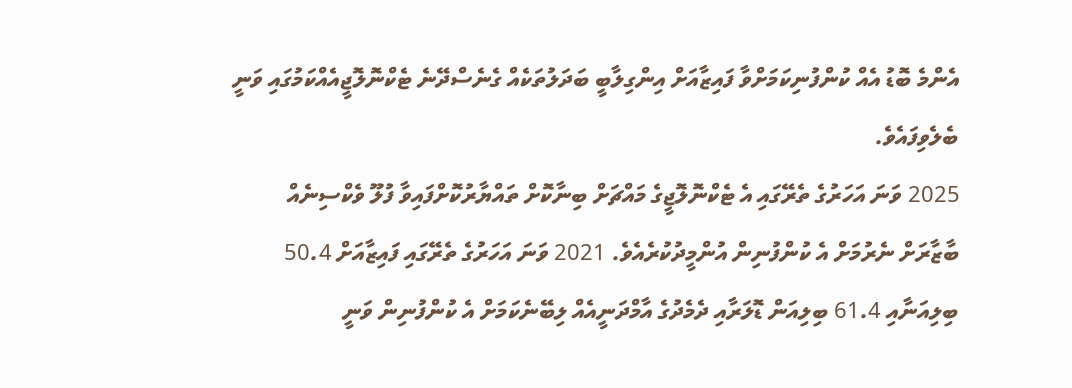އެންމެ ބޮޑު އެއް ކުންފުނިކަމަށްވާ ފައިޒާއަށް އިންގިލާބީ ބަދަލުތަކެއް ގެނެސްދޭނެ ޓެކްނޮލޮޖީއެއްކަމުގައި ވަނީ ބެލެވިފައެވެ.
2025 ވަނަ އަހަރުގެ ތެރޭގައި އެ ޓެކްނޮލޮޖީގެ މައްޗަށް ބިނާކޮށް ތައްޔާރުކޮށްފައިވާ ފުލޫ ވެކްސިނެއް ބާޒާރަށް ނެރުމަށް އެ ކުންފުނިން އުންމީދުކުރެއެވެ. 2021 ވަނަ އަހަރުގެ ތެރޭގައި ފައިޒާއަށް 50.4 ބިލިއަނާއި 61.4 ބިލިއަން ޑޮލަރާއި ދެމެދުގެ އާމްދަނީއެއް ލިބޭނެކަމަށް އެ ކުންފުނިން ވަނީ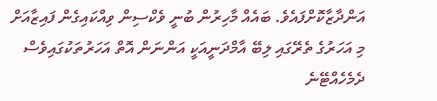އަންދާޒާކޮށްފައެވެ. ބައެއް މާހިރުން ބުނީ ވެކްސިން ވިއްކައިގެން ފައިޒާއަށް މި އަހަރުގެ ތެރޭގައި ލިބޭ އާމްދަނީއަކީ އަންނަން އޮތް އަހަރުތަކުގައިވެސް ދެމެހެއްޓޭނެ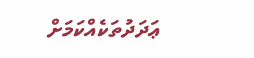ޢަދަދުތަކެއްކަމަށް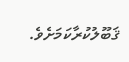ޤަބޫލުކުރާކަމަށެވެ.